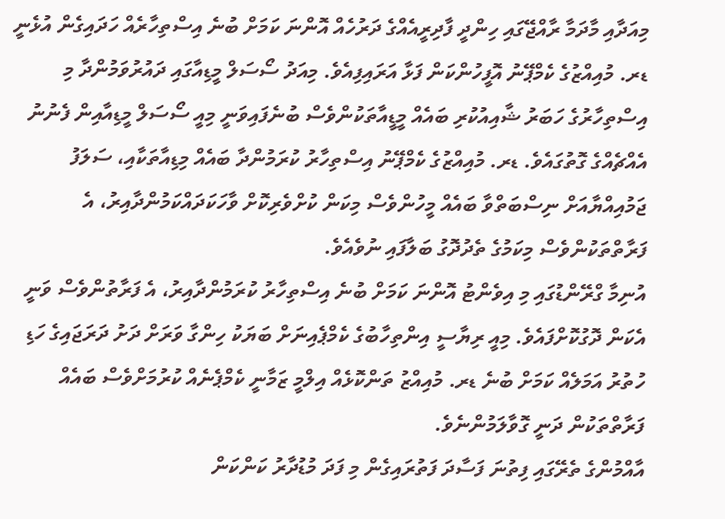މިއަދާއި މާދަމާ ރާއްޖޭގައި ހިންދީ ފާދިރީއެއްގެ ދަރުހެއް އޮންނަ ކަމަށް ބުނެ އިސްތިހާރެއް ހަދައިގެން އުޅެނީ ޑރ. މުއިއްޒުގެ ކެމްޕޭނު އޮފީހުންކަން ފަޅާ އަރައިފިއެވެ. މިއަދު ސޯސަލް މީޑިއާގައި ދައުރުވަމުންދާ މި އިސްތިހާރުގެ ހަބަރު ޝާއިއުކުރި ބައެއް މީޑީއާތަކުންވެސް ބުނެފައިވަނީ މިއީ ސޯސަލް މީޑިއާއިން ފެނުނު އެއްޗެއްގެ ގޮތުގައެވެ. ޑރ. މުއިއްޒުގެ ކެމްޕޭނު އިސްތިހާރު ކުރަމުންދާ ބައެއް މިޑިއާތަކާއި، ސަލަފު ޖަމުއިއްޔާއަށް ނިސްބަތްވާ ބައެއް މީހުންވެސް މިކަން ކުށްވެރިކޮށް ވާހަކަދައްކަމުންދާއިރު، އެ ފަރާތްތަކުންވެސް މިކަމުގެ ތެދުދޮގު ބަލާފައި ނުވެއެވެ.
އުނިމާ ގްރޭންޑުގައި މި އިވެންޓު އޮންނަ ކަމަށް ބުނެ އިސްތިހާރު ކުރަމުންދާއިރު، އެ ފަރާތުންވެސް ވަނީ އެކަން ދޮގުކޮށްފައެވެ. މިއީ ރިޔާސީ އިންތިހާބުގެ ކެމްޕެއިނަށް ބަޔަކު ހިންގާ ވަރަށް ދަށު ދަރަޖައިގެ ހަޑި ހުތުރު އަމަލެއް ކަމަށް ބުނެ ޑރ. މުއިއްޒު ތަންކޮޅެއް އިލްމީ ޒަމާނީ ކެމްޕެނެއް ކުރުމަށްވެސް ބައެއް ފަރާތްތަކުން ދަނީ ގޮވާލަމުންނެވެ.
އާއްމުންގެ ތެރޭގައި ފިތުނަ ފަސާދަ ފަތުރައިގެން މި ފަދަ މުޑުދާރު ކަންކަން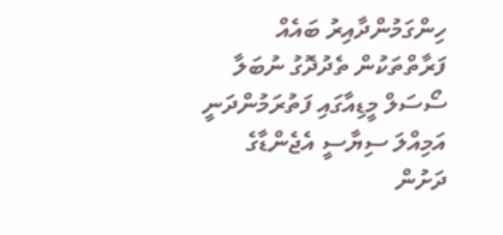ހިންގަމުންދާއިރު ބައެއް ފަރާތްތަކުން ތެދުދޮގު ނުބަލާ ސޯސަލް މީޑިއާގައި ފަތުރަމުންދަނީ އަމިއްލަ ސިޔާސީ އެޖެންޑާގެ ދަށުން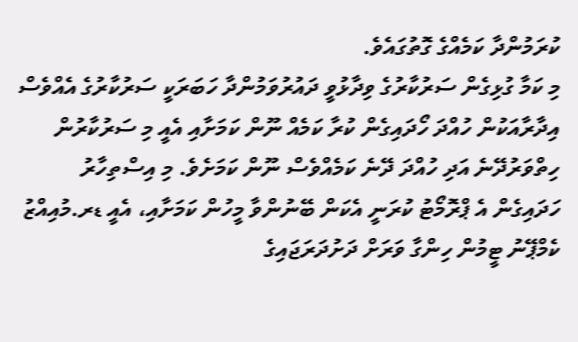ކުރަމުންދާ ކަމެއްގެ ގޮތުގައެވެ.
މި ކަމާ ގުޅިގެން ސަރުކާރުގެ ވިދާޅުވީ ދައުރުވަމުންދާ ހަބަރަކީ ސަރުކާރުގެ އެއްވެސް އިދާރާއަކުން ހުއްދަ ހޯދައިގެން ކުރާ ކަމެއް ނޫން ކަމަށާއި އެއީ މި ސަރުކާރުން ހިތްވަރުދޭނެ އަދި ހުއްދަ ދޭނެ ކަމެއްވެސް ނޫން ކަމަށެވެ. މި އިސްތިހާރު ހަދައިގެން އެ ޕްރޮމޯޓު ކުރަނީ އެކަން ބޭނުންވާ މީހުން ކަމަށާއި، އެއީ ޑރ.މުއިއްޒު ކެމްޕޭނު ޓީމުން ހިންގާ ވަރަށް ދަށުދަރަޖައިގެ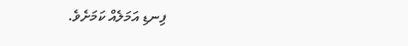ފިނޑި އަމަލެއް ކަމަށެވެ.